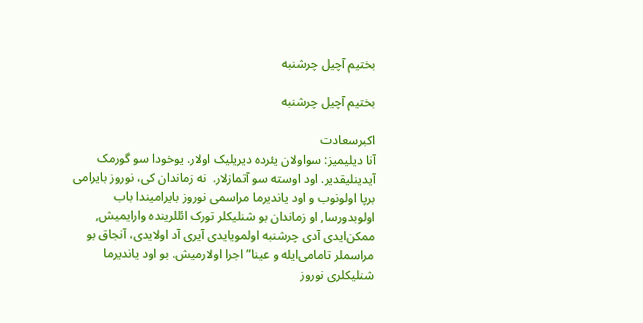بختیم آچیل چرشنبه

بختیم آچیل چرشنبه

اکبرسعادت
آنا دیلیمیز: سواولان یئرده دیریلیک اولار. یوخودا سو گورمک آیدینلیقدیر. اود اوسته سو آتمازلار.  نه زماندان ‌کی، نوروز بایرامی برپا اولونوب و اود یاندیرما مراسمی نوروز بایرامیندا باب اولوبدورسا, او زماندان بو شنلیکلر تورک ائللرینده وارایمیش, ممکن‌ایدی آدی چرشنبه اولمویایدی آیری آد اولایدی، آنجاق بو مراسملر تامامی‌ایله و عینا” اجرا اولارمیش. بو اود یاندیرما شنلیکلری نوروز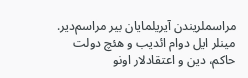مراسملریندن آیریلمایان بیر مراسم‌دیر. مینلر ‌ایل دوام ائدیب و هئچ دولت حاکم، دین و اعتقادلار اونو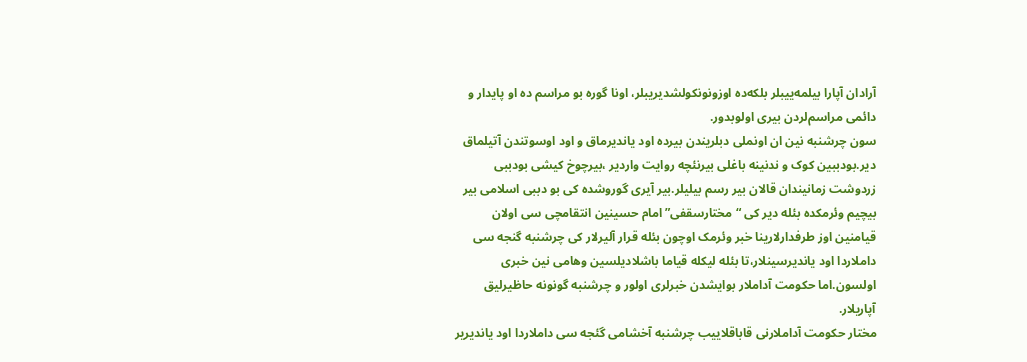آرادان آپارا بیلمه‌ییبلر بلکه‌ده اوزونونکولشدیریبلر، اونا گوره بو مراسم ده او پایدار و دائمی مراسم‌لردن بیری اولوبدور.
سون چرشنبه نین ان اونملی دبلریندن بیرده اود یاندیرماق و اود اوسوتندن آتیلماق دیر.بودببین کوک و ندنینه باغلی بیرنئچه روایت واردیر ،بیرچوخ کیشی بودببی زردوشت زمانیندان قالان بیر رسم بیلیلر.بیر آیری گوروشده کی بو دببی اسلامی بیر بیچیم وئرمکده بئله دیر کی “مختارسقفی”امام حسینین انتقامچی سی اولان قیامنین اوز طرفدارلارینا خبر وئرمک اوچون بئله قرار آلیرلار کی چرشنبه گنجه سی داملاردا اود یاندیرسینلار،تا بئله لیکله قیاما باشلادیلسین وهامی نین خبری اولسون.اما حکومت آداملار بوایشدن خبرلری اولور و چرشنبه گونونه حاظیرلیق آپاریلار.
مختار حکومت آداملارنی قاباقلاییب چرشنبه آخشامی گئجه سی داملاردا اود یاندیریر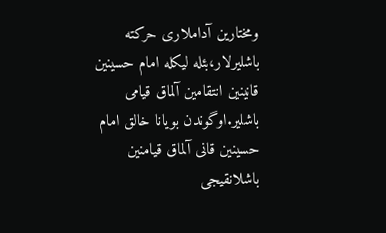ومختارین آداملاری حرکته باشلیرلار،بئله لیکله امام حسینین قانینین انتقامین آلماق قیامی باشلیر.اوگوندن بویانا خالق امام حسینین قانی آلماق قیامنین باشلانقیجی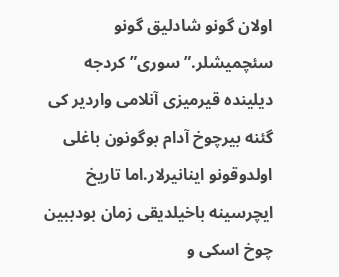اولان گونو شادلیق گونو سئچمیشلر.”سوری”کردجه دیلینده قیرمیزی آنلامی واردیر کی گئنه بیرچوخ آدام بوگونون باغلی اولدوقونو اینانیرلار.اما تاریخ ایچرسینه باخیلدیقی زمان بودببین چوخ اسکی و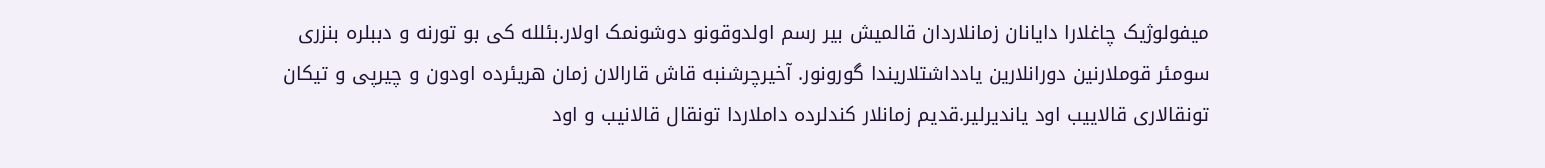میفولوژیک چاغلارا دایانان زمانلاردان قالمیش بیر رسم اولدوقونو دوشونمک اولار.بئلله کی بو تورنه و دببلره بنزری سومئر قوملارنین دورانلارین یادداشتلاریندا گورونور. آخیرچرشنبه قاش قارالان زمان هریئرده اودون و چیرپی و تیکان تونقالاری قالاییب اود یاندیرلیر.قدیم زمانلار کندلرده داملاردا تونقال قالانیب و اود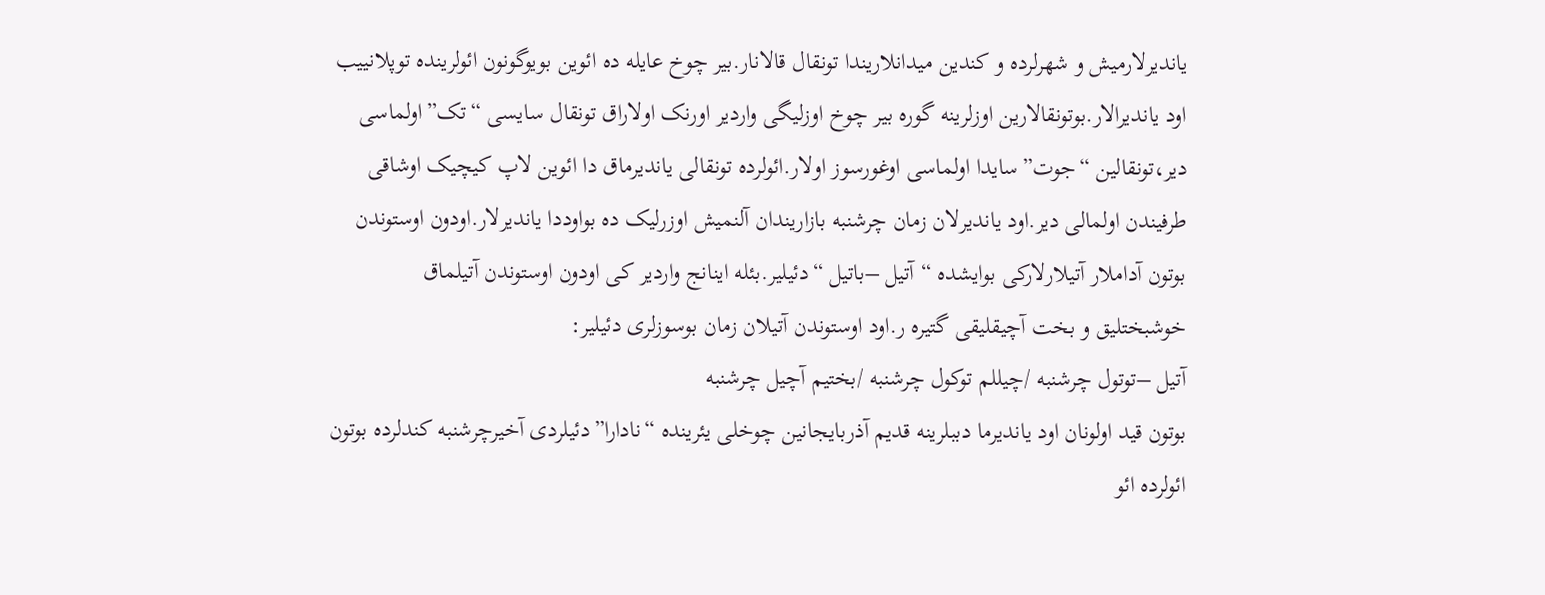یاندیرلارمیش و شهرلرده و کندین میدانلاریندا تونقال قالانار.بیر چوخ عایله ده ائوین بویوگونون ائولرینده توپلانییب اود یاندیرالار.بوتونقالارین اوزلرینه گوره بیر چوخ اوزلیگی واردیر اورنک اولاراق تونقال سایسی “تک”اولماسی دیر،تونقالین “جوت”سایدا اولماسی اوغورسوز اولار.ائولرده تونقالی یاندیرماق دا ائوین لاپ کیچیک اوشاقی طرفیندن اولمالی دیر.اود یاندیرلان زمان چرشنبه بازاریندان آلنمیش اوزرلیک ده بواوددا یاندیرلار.اودون اوستوندن بوتون آداملار آتیلارلارکی بوایشده “آتیل –باتیل “دئیلیر.بئله اینانج واردیر کی اودون اوستوندن آتیلماق خوشبختلیق و بخت آچیقلیقی گتیره ر.اود اوستوندن آتیلان زمان بوسوزلری دئیلیر:
آتیل –توتول چرشنبه /چیللم توکول چرشنبه /بختیم آچیل چرشنبه
بوتون قید اولونان اود یاندیرما دببلرینه قدیم آذربایجانین چوخلی یئرینده “نادارا”دئیلردی آخیرچرشنبه کندلرده بوتون ائولرده ائو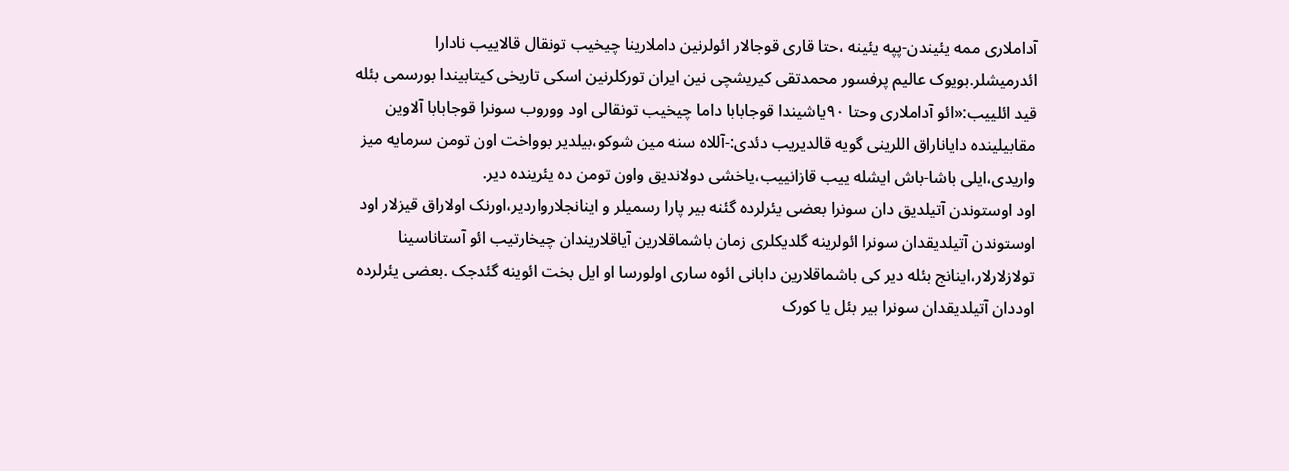آداملاری ممه یئیندن-پپه یئینه ،حتا قاری قوجالار ائولرنین داملارینا چیخیب تونقال قالاییب نادارا ائدرمیشلر.بویوک عالیم پرفسور محمدتقی کیریشچی نین ایران تورکلرنین اسکی تاریخی کیتابیندا بورسمی بئله قید ائلییب:«ائو آداملاری وحتا ۹۰یاشیندا قوجابابا داما چیخیب تونقالی اود ووروب سونرا قوجابابا آلاوین مقابیلینده دایاناراق اللرینی گویه قالدیریب دئدی:-آللاه سنه مین شوکو،بیلدیر بوواخت اون تومن سرمایه میز واریدی،ایلی باشا-باش ایشله ییب قازانییب،یاخشی دولاندیق واون تومن ده یئرینده دیر.
اود اوستوندن آتیلدیق دان سونرا بعضی یئرلرده گئنه بیر پارا رسمیلر و اینانجلارواردیر،اورنک اولاراق قیزلار اود اوستوندن آتیلدیقدان سونرا ائولرینه گلدیکلری زمان باشماقلارین آیاقلاریندان چیخارتیب ائو آستاناسینا تولازلارلار،اینانج بئله دیر کی باشماقلارین دابانی ائوه ساری اولورسا او ایل بخت ائوینه گئدجک .بعضی یئرلرده اوددان آتیلدیقدان سونرا بیر بئل یا کورک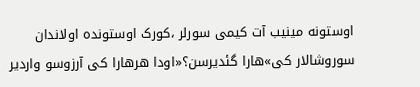اوستونه مینیب آت کیمی سورلر ،کورک اوستونده اولاندان سوروشالار کی»هارا گئدیرسن؟«اودا هرهارا کی آرزوسو واردیر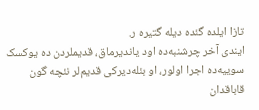تازا ایلده گئده دیله گتیره ر.
ایندی آخر چرشنبه‌ده اود یاندیرماق، قدیملردن ده یوکسک سوییه‌ده اجرا اولور، او بئله‌دیر‌کی قدیم‌لر نئچه گون قاباقدان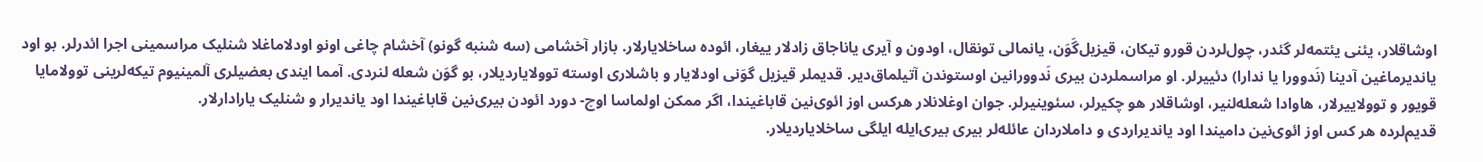اوشاقلار، یئنی یئتمه‌لر گئدر، چول‌لردن قورو تیکان، قیزیل‌گَوَن، یانمالی تونقال، اودون و آیری یاناجاق زادلار ییغار، ائوده ساخلایارلار. بازار آخشامی (سه شنبه گونو) آخشام چاغی اونو اودلاماغلا شنلیک مراسمینی اجرا ائدرلر. بو اود یاندیرماغین آدینا (نَدوورا یا ندارا) دئییرلر. او مراسملردن بیری نَدوورانین اوستوندن آتیلماق‌دیر. قدیملر قیزیل گوَنی اودلایار و باشلاری اوسته توولایاردیلار، بو گوَن شعله لنردی. آمما ایندی بعضیلری آلمینیوم تیکه‌لرینی توولامایا قویور و توولاییرلار، هاوادا شعله‌لنیر، اوشاقلار هو چکیرلر، سئوینیرلر. جوان اوغلانلار هرکس اوز ائوی‌نین قاباغیندا، اگر ممکن اولماسا اوچ- دورد ائودن بیری‌نین قاباغیندا اود یاندیرار و شنلیک یارادارلار.
قدیم‌لرده هر کس اوز ائوی‌نین دامیندا اود یاندیراردی و داملاردان عائله‌لر بیری بیری‌ایله ایلگی ساخلایاردیلار.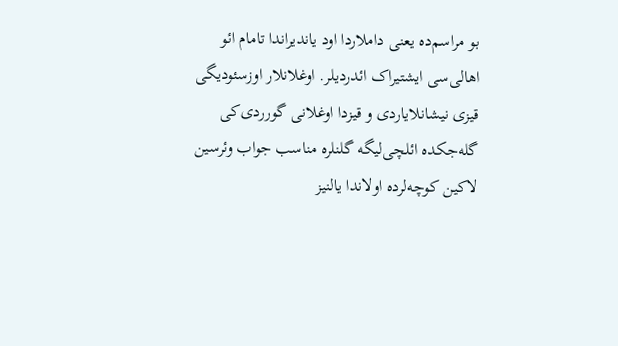بو مراسم‌ده یعنی داملاردا اود یاندیراندا تامام ائو اهالی‌سی ایشتیراک ائدردیلر. اوغلانلار اوزسئودیگی قیزی نیشانلایاردی و قیزدا اوغلانی گورردی‌کی گله‌جکده ائلچی‌لیگه گلنلره مناسب جواب وئرسین لاکین کوچه‌لرده اولاندا یالنیز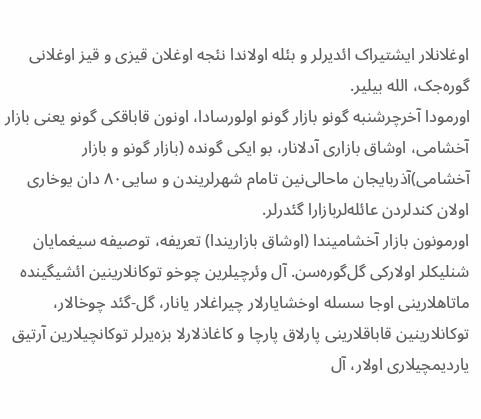اوغلانلار ایشتیراک ائدیرلر و بئله اولاندا نئجه اوغلان قیزی و قیز اوغلانی گوره‌جک، الله بیلیر.
اورمودا آخرچرشنبه گونو بازار گونو اولورسادا،‌ اونون قاباقکی گونو یعنی بازار آخشامی،‌ اوشاق بازاری آدلانار،‌ بو ایکی گونده (بازار گونو و بازار آخشامی)آذربایجان ماحالی‌نین تامام شهرلریندن و سایی۸۰ دان یوخاری اولان کندلردن عائله‌لربازارا گئدرلر.
اورمونون بازار آخشامیندا (اوشاق بازاریندا) تعریفه،‌ توصیفه سیغمایان شنلیکلر اولارکی گل‌گوره‌سن. آل وئرچیلرین چوخو توکانلارینین ائشیگینده ماتاهلارینی اوجا سسله اوخشایارلار چیراغلار یانار،‌ گل-گئد چوخالار، توکانلارینین قاباقلارینی پارلاق پارچا و کاغاذلارلا بزه‌یرلر توکانچیلارین آرتیق یاردیمچیلاری اولار، آل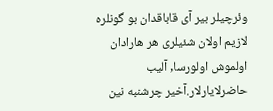وئرچیلر بیر آی قاباقدان بو گونلره لازیم اولان شئیلری هر هارادان اولموش اولورسا, آلیب حاضرلایارلار.آخیر چرشنبه نین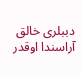دببلری خالق آراسندا اوقدر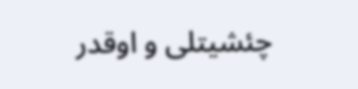چئشیتلی و اوقدر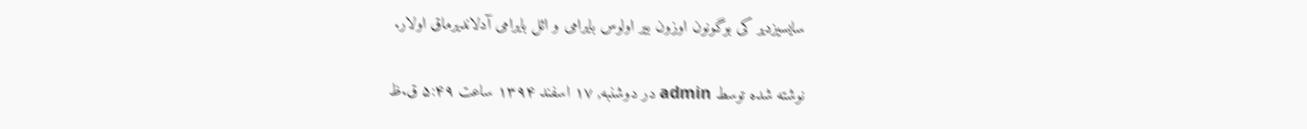سایسیزدیر کی بوگونون اوزون بیر اولوس بایرامی و ائل بایرامی آدلاندیرماق اولار.

نوشته شده توسط admin در دوشنبه, ۱۷ اسفند ۱۳۹۴ ساعت ۵:۴۹ ق.ظ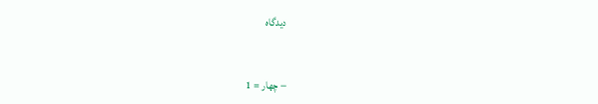دیدگاه


− چهار = 1